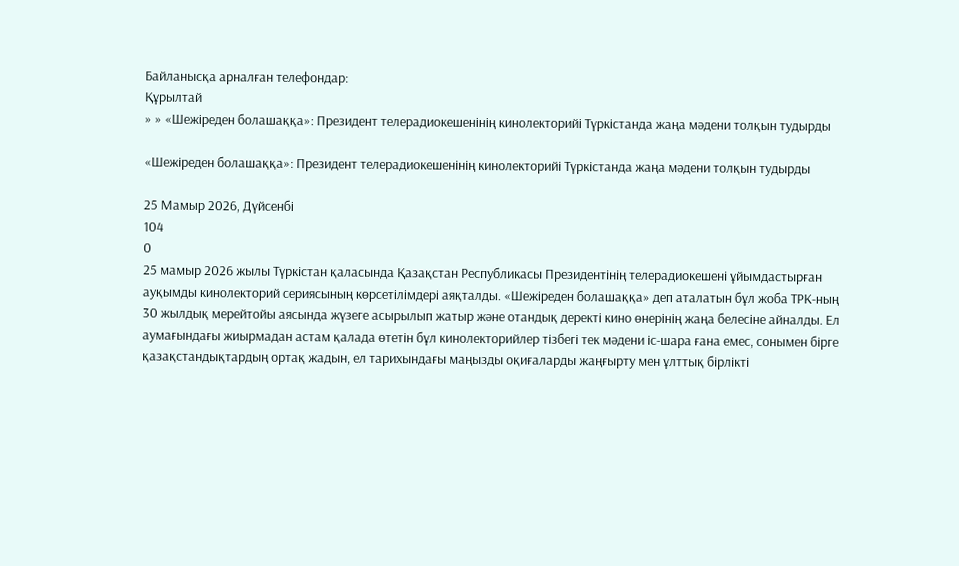Байланысқа арналған телефондар:
Құрылтай
» » «Шежіреден болашаққа»: Президент телерадиокешенінің кинолекторийі Түркістанда жаңа мәдени толқын тудырды

«Шежіреден болашаққа»: Президент телерадиокешенінің кинолекторийі Түркістанда жаңа мәдени толқын тудырды

25 Мамыр 2026, Дүйсенбі
104
0
25 мамыр 2026 жылы Түркістан қаласында Қазақстан Республикасы Президентінің телерадиокешені ұйымдастырған ауқымды кинолекторий сериясының көрсетілімдері аяқталды. «Шежіреден болашаққа» деп аталатын бұл жоба ТРК-ның 30 жылдық мерейтойы аясында жүзеге асырылып жатыр және отандық деректі кино өнерінің жаңа белесіне айналды. Ел аумағындағы жиырмадан астам қалада өтетін бұл кинолекторийлер тізбегі тек мәдени іс-шара ғана емес, сонымен бірге қазақстандықтардың ортақ жадын, ел тарихындағы маңызды оқиғаларды жаңғырту мен ұлттық бірлікті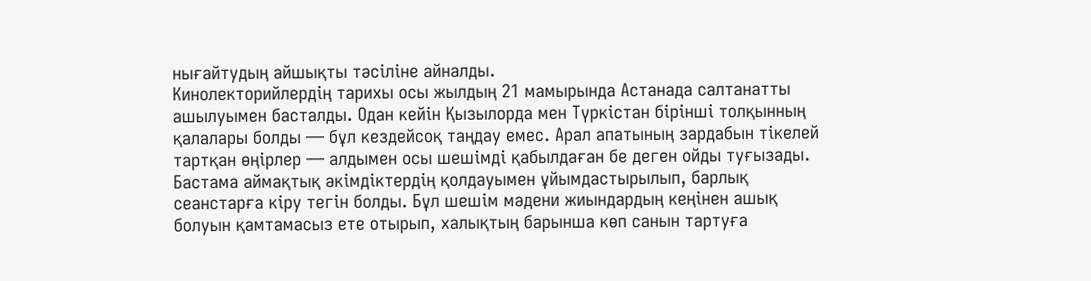нығайтудың айшықты тәсіліне айналды.
Кинолекторийлердің тарихы осы жылдың 21 мамырында Астанада салтанатты ашылуымен басталды. Одан кейін Қызылорда мен Түркістан бірінші толқынның қалалары болды — бұл кездейсоқ таңдау емес. Арал апатының зардабын тікелей тартқан өңірлер — алдымен осы шешімді қабылдаған бе деген ойды туғызады. Бастама аймақтық әкімдіктердің қолдауымен ұйымдастырылып, барлық сеанстарға кіру тегін болды. Бұл шешім мәдени жиындардың кеңінен ашық болуын қамтамасыз ете отырып, халықтың барынша көп санын тартуға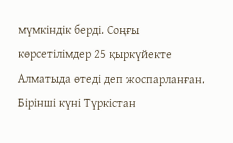мүмкіндік берді. Соңғы көрсетілімдер 25 қыркүйекте Алматыда өтеді деп жоспарланған.
Бірінші күні Түркістан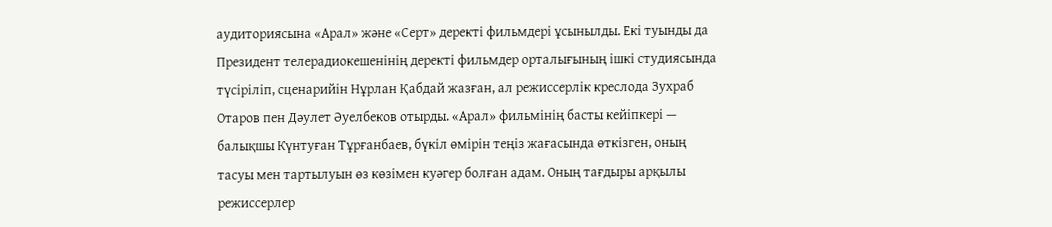аудиториясына «Арал» және «Серт» деректі фильмдері ұсынылды. Екі туынды да Президент телерадиокешенінің деректі фильмдер орталығының ішкі студиясында түсіріліп, сценарийін Нұрлан Қабдай жазған, ал режиссерлік креслода Зухраб Отаров пен Дәулет Әуелбеков отырды. «Арал» фильмінің басты кейіпкері — балықшы Күнтуған Тұрғанбаев, бүкіл өмірін теңіз жағасында өткізген, оның тасуы мен тартылуын өз көзімен куәгер болған адам. Оның тағдыры арқылы режиссерлер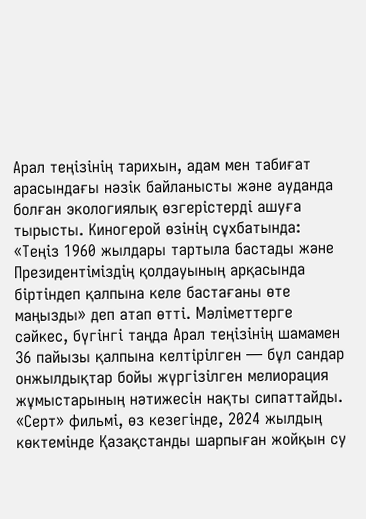Арал теңізінің тарихын, адам мен табиғат арасындағы нәзік байланысты және ауданда болған экологиялық өзгерістерді ашуға тырысты. Киногерой өзінің сұхбатында: «Теңіз 1960 жылдары тартыла бастады және Президентіміздің қолдауының арқасында біртіндеп қалпына келе бастағаны өте маңызды» деп атап өтті. Мәліметтерге сәйкес, бүгінгі таңда Арал теңізінің шамамен 36 пайызы қалпына келтірілген — бұл сандар онжылдықтар бойы жүргізілген мелиорация жұмыстарының нәтижесін нақты сипаттайды.
«Серт» фильмі, өз кезегінде, 2024 жылдың көктемінде Қазақстанды шарпыған жойқын су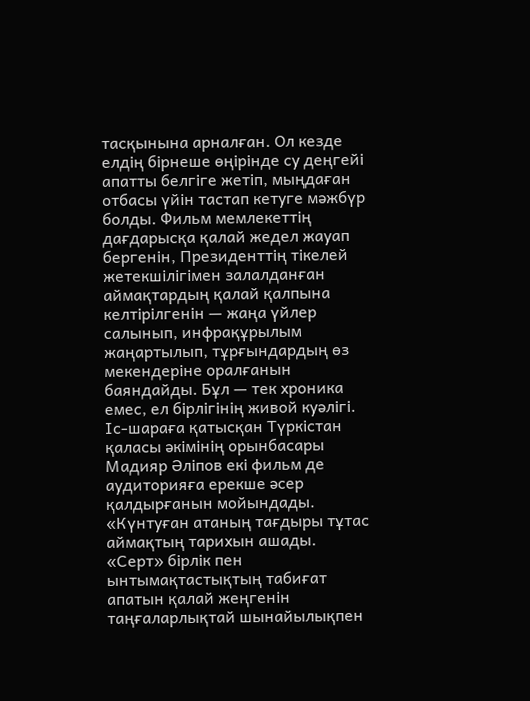тасқынына арналған. Ол кезде елдің бірнеше өңірінде су деңгейі апатты белгіге жетіп, мыңдаған отбасы үйін тастап кетуге мәжбүр болды. Фильм мемлекеттің дағдарысқа қалай жедел жауап бергенін, Президенттің тікелей жетекшілігімен залалданған аймақтардың қалай қалпына келтірілгенін — жаңа үйлер салынып, инфрақұрылым жаңартылып, тұрғындардың өз мекендеріне оралғанын баяндайды. Бұл — тек хроника емес, ел бірлігінің живой куәлігі.
Іс-шараға қатысқан Түркістан қаласы әкімінің орынбасары Мадияр Әліпов екі фильм де аудиторияға ерекше әсер қалдырғанын мойындады. «Күнтуған атаның тағдыры тұтас аймақтың тарихын ашады. «Серт» бірлік пен ынтымақтастықтың табиғат апатын қалай жеңгенін таңғаларлықтай шынайылықпен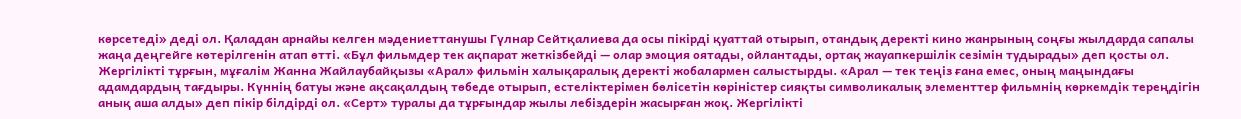көрсетеді» деді ол. Қаладан арнайы келген мәдениеттанушы Гүлнар Сейтқалиева да осы пікірді қуаттай отырып, отандық деректі кино жанрының соңғы жылдарда сапалы жаңа деңгейге көтерілгенін атап өтті. «Бұл фильмдер тек ақпарат жеткізбейді — олар эмоция оятады, ойлантады, ортақ жауапкершілік сезімін тудырады» деп қосты ол.
Жергілікті тұрғын, мұғалім Жанна Жайлаубайқызы «Арал» фильмін халықаралық деректі жобалармен салыстырды. «Арал — тек теңіз ғана емес, оның маңындағы адамдардың тағдыры. Күннің батуы және ақсақалдың төбеде отырып, естеліктерімен бөлісетін көріністер сияқты символикалық элементтер фильмнің көркемдік тереңдігін анық аша алды» деп пікір білдірді ол. «Серт» туралы да тұрғындар жылы лебіздерін жасырған жоқ. Жергілікті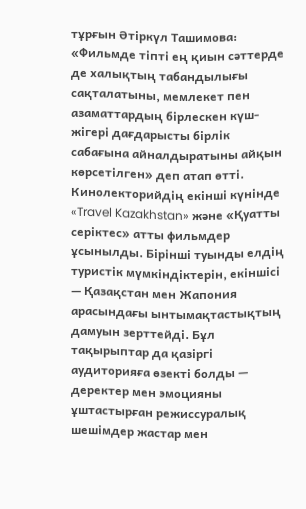тұрғын Әтіркүл Ташимова: «Фильмде тіпті ең қиын сәттерде де халықтың табандылығы сақталатыны, мемлекет пен азаматтардың бірлескен күш-жігері дағдарысты бірлік сабағына айналдыратыны айқын көрсетілген» деп атап өтті.
Кинолекторийдің екінші күнінде «Travel Kazakhstan» және «Қуатты серіктес» атты фильмдер ұсынылды. Бірінші туынды елдің туристік мүмкіндіктерін, екіншісі — Қазақстан мен Жапония арасындағы ынтымақтастықтың дамуын зерттейді. Бұл тақырыптар да қазіргі аудиторияға өзекті болды — деректер мен эмоцияны ұштастырған режиссуралық шешімдер жастар мен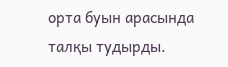орта буын арасында талқы тудырды.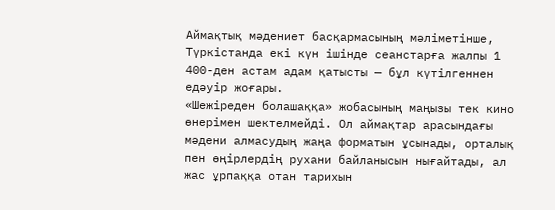Аймақтық мәдениет басқармасының мәліметінше, Түркістанда екі күн ішінде сеанстарға жалпы 1 400-ден астам адам қатысты — бұл күтілгеннен едәуір жоғары.
«Шежіреден болашаққа» жобасының маңызы тек кино өнерімен шектелмейді. Ол аймақтар арасындағы мәдени алмасудың жаңа форматын ұсынады, орталық пен өңірлердің рухани байланысын нығайтады, ал жас ұрпаққа отан тарихын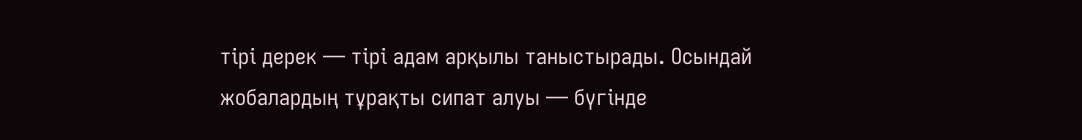тірі дерек — тірі адам арқылы таныстырады. Осындай жобалардың тұрақты сипат алуы — бүгінде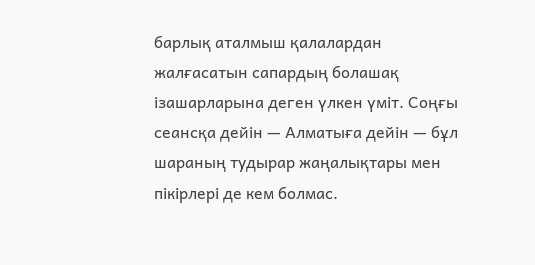барлық аталмыш қалалардан жалғасатын сапардың болашақ ізашарларына деген үлкен үміт. Соңғы сеансқа дейін — Алматыға дейін — бұл шараның тудырар жаңалықтары мен пікірлері де кем болмас.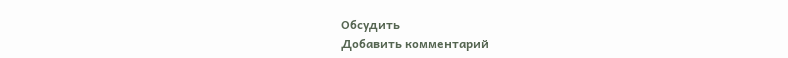Обсудить
Добавить комментарий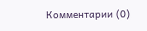Комментарии (0)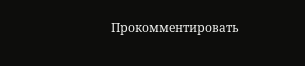Прокомментировать